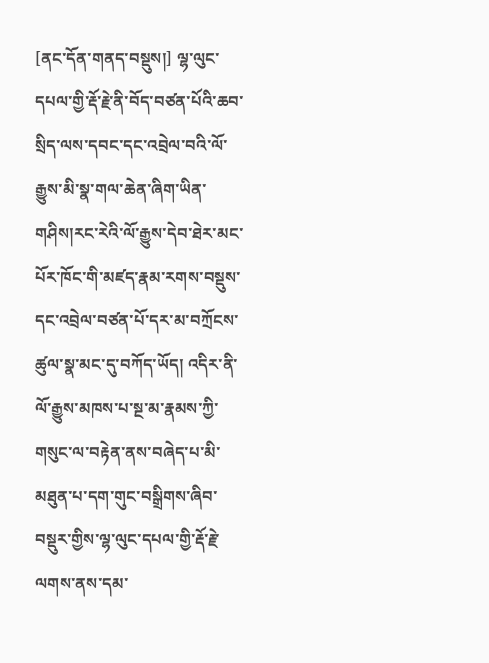[ནང་དོན་གནད་བསྡུས།] ལྷ་ལུང་དཔལ་གྱི་རྡོ་རྗེ་ནི་བོད་བཙན་པོའི་ཆབ་སྲིད་ལས་དབང་དང་འབྲེལ་བའི་ལོ་རྒྱུས་མི་སྣ་གལ་ཆེན་ཞིག་ཡིན་གཤིས།རང་རེའི་ལོ་རྒྱུས་དེབ་ཐེར་མང་པོར་ཁོང་གི་མཛད་རྣམ་རགས་བསྡུས་དང་འབྲེལ་བཙན་པོ་དར་མ་བཀྲོངས་ཚུལ་སྣ་མང་དུ་བཀོད་ཡོད། འདིར་ནི་ལོ་རྒྱུས་མཁས་པ་སྔ་མ་རྣམས་ཀྱི་གསུང་ལ་བརྟེན་ནས་བཞེད་པ་མི་མཐུན་པ་དག་གུང་བསྒྲིགས་ཞིབ་བསྡུར་གྱིས་ལྷ་ལུང་དཔལ་གྱི་རྡོ་རྗེ་ལགས་ནས་དམ་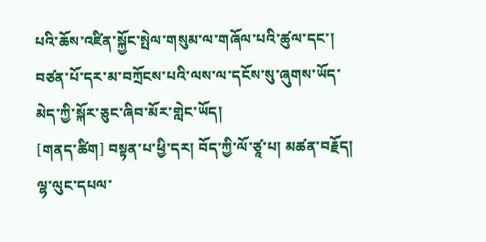པའི་ཆོས་འཛིན་སྐྱོང་སྤེལ་གསུམ་ལ་གཞོལ་པའི་ཚུལ་དང་། བཙན་པོ་དར་མ་བཀྲོངས་པའི་ལས་ལ་དངོས་སུ་ཞུགས་ཡོད་མེད་ཀྱི་སྐོར་ཅུང་ཞིབ་མོར་གླེང་ཡོད།
[གནད་ཚིག] བསྟན་པ་ཕྱི་དར། བོད་ཀྱི་ལོ་ཙཱ་པ། མཚན་བརྗོད།
ལྷ་ལུང་དཔལ་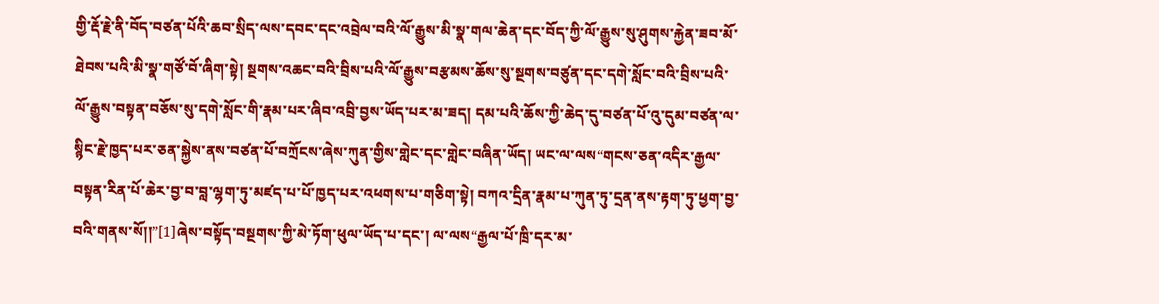གྱི་རྡོ་རྗེ་ནི་བོད་བཙན་པོའི་ཆབ་སྲིད་ལས་དབང་དང་འབྲེལ་བའི་ལོ་རྒྱུས་མི་སྣ་གལ་ཆེན་དང་བོད་ཀྱི་ལོ་རྒྱུས་སུ་ཤུགས་རྐྱེན་ཟབ་མོ་ཐེབས་པའི་མི་སྣ་གཙོ་བོ་ཞིག་སྟེ། སྔགས་འཆང་བའི་བྲིས་པའི་ལོ་རྒྱུས་བརྩམས་ཆོས་སུ་སྔགས་བཙུན་དང་དགེ་སློང་བའི་བྲིས་པའི་ལོ་རྒྱུས་བསྟན་བཅོས་སུ་དགེ་སློང་གི་རྣམ་པར་ཞིབ་འབྲི་བྱས་ཡོད་པར་མ་ཟད། དམ་པའི་ཆོས་ཀྱི་ཆེད་དུ་བཙན་པོ་འུ་དུམ་བཙན་ལ་སྙིང་རྗེ་ཁྱད་པར་ཅན་སྐྱེས་ནས་བཙན་པོ་བཀྲོངས་ཞེས་ཀུན་གྱིས་གླེང་དང་གླེང་བཞིན་ཡོད། ཡང་ལ་ལས“གངས་ཅན་འདིར་རྒྱལ་བསྟན་རིན་པོ་ཆེར་བྱ་བ་བླ་ལྷག་ཏུ་མཛད་པ་པོ་ཁྱད་པར་འཕགས་པ་གཅིག་སྟེ། བཀའ་དྲིན་རྣམ་པ་ཀུན་ཏུ་དྲན་ནས་རྟག་ཏུ་ཕྱག་བྱ་བའི་གནས་སོ།།”[1]ཞེས་བསྟོད་བསྔགས་ཀྱི་མེ་ཏོག་ཕུལ་ཡོད་པ་དང་། ལ་ལས“རྒྱལ་པོ་ཁྲི་དར་མ་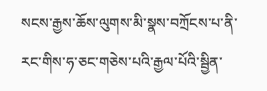སངས་རྒྱས་ཆོས་ལུགས་མི་སྣས་བཀྲོངས་པ་ནི་རང་གིས་ཧ་ཅང་གཅེས་པའི་རྒྱལ་པོའི་སྦྱིན་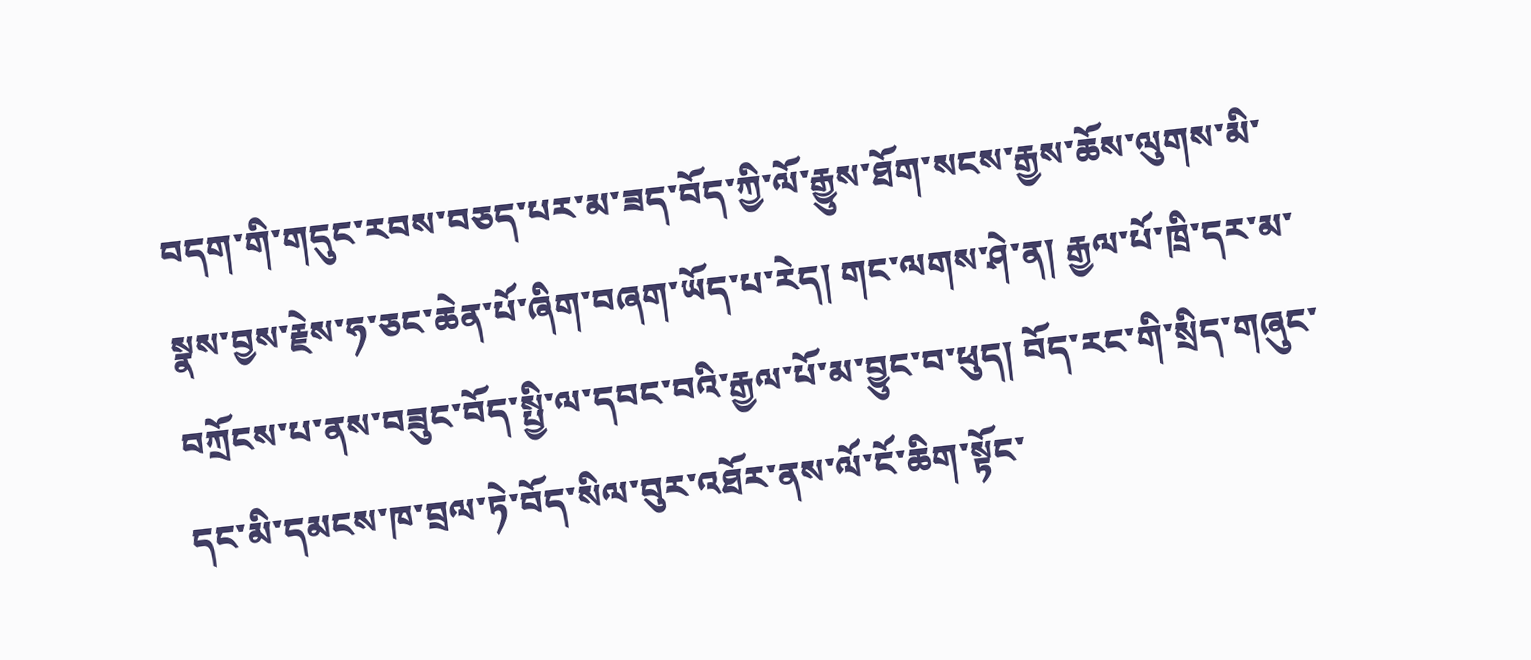བདག་གི་གདུང་རབས་བཅད་པར་མ་ཟད་བོད་ཀྱི་ལོ་རྒྱུས་ཐོག་སངས་རྒྱས་ཆོས་ལུགས་མི་སྣས་བྱས་རྗེས་ཧ་ཅང་ཆེན་པོ་ཞིག་བཞག་ཡོད་པ་རེད། གང་ལགས་ཤེ་ན། རྒྱལ་པོ་ཁྲི་དར་མ་བཀྲོངས་པ་ནས་བཟུང་བོད་སྤྱི་ལ་དབང་བའི་རྒྱལ་པོ་མ་བྱུང་བ་ཕུད། བོད་རང་གི་སྲིད་གཞུང་དང་མི་དམངས་ཁ་བྲལ་ཏེ་བོད་སིལ་བུར་འཐོར་ནས་ལོ་ངོ་ཆིག་སྟོང་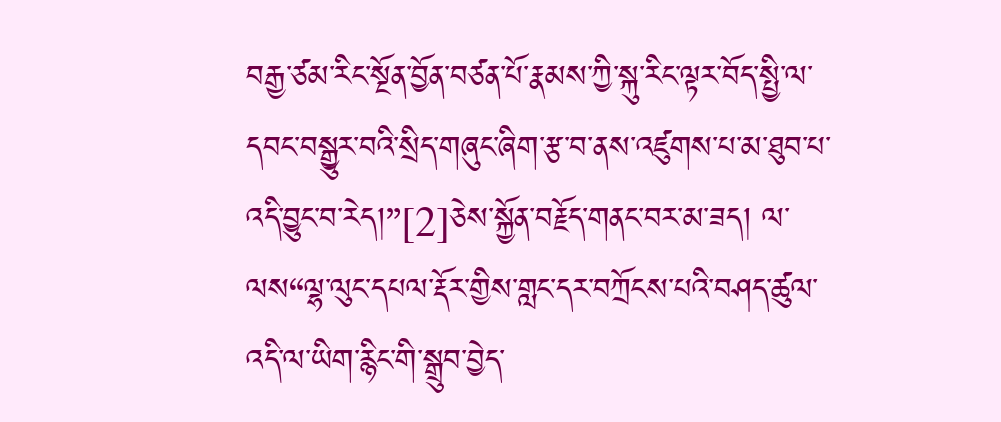བརྒྱ་ཙམ་རིང་སྔོན་བྱོན་བཙན་པོ་རྣམས་ཀྱི་སྐུ་རིང་ལྟར་བོད་སྤྱི་ལ་དབང་བསྒྱུར་བའི་སྲིད་གཞུང་ཞིག་རྩ་བ་ནས་འཛུགས་པ་མ་ཐུབ་པ་འདི་བྱུང་བ་རེད།”[2]ཅེས་སྐྱོན་བརྗོད་གནང་བར་མ་ཟད། ལ་ལས“ལྷ་ལུང་དཔལ་རྡོར་གྱིས་གླང་དར་བཀྲོངས་པའི་བཤད་ཚུལ་འདི་ལ་ཡིག་རྙིང་གི་སྒྲུབ་བྱེད་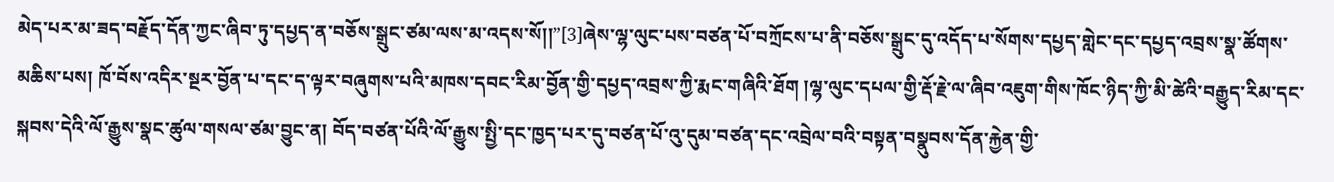མེད་པར་མ་ཟད་བརྗོད་དོན་ཀྱང་ཞིབ་ཏུ་དཔྱད་ན་བཅོས་སྒྲུང་ཙམ་ལས་མ་འདས་སོ།།”[3]ཞེས་ལྷ་ལུང་པས་བཙན་པོ་བཀྲོངས་པ་ནི་བཅོས་སྒྲུང་དུ་འདོད་པ་སོགས་དཔྱད་གླེང་དང་དཔྱད་འབྲས་སྣ་ཚོགས་མཆིས་པས། ཁོ་བོས་འདིར་སྔར་བྱོན་པ་དང་ད་ལྟར་བཞུགས་པའི་མཁས་དབང་རིམ་བྱོན་གྱི་དཔྱད་འབྲས་ཀྱི་རྨང་གཞིའི་ཐོག །ལྷ་ལུང་དཔལ་གྱི་རྡོ་རྗེ་ལ་ཞིབ་འཇུག་གིས་ཁོང་ཉིད་ཀྱི་མི་ཚེའི་བརྒྱུད་རིམ་དང་སྐབས་དེའི་ལོ་རྒྱུས་སྣང་ཚུལ་གསལ་ཙམ་བྱུང་ན། བོད་བཙན་པོའི་ལོ་རྒྱུས་སྤྱི་དང་ཁྱད་པར་དུ་བཙན་པོ་འུ་དུམ་བཙན་དང་འབྲེལ་བའི་བསྟན་བསྣུབས་དོན་རྐྱེན་གྱི་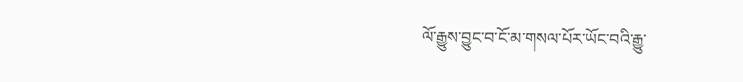ལོ་རྒྱུས་བྱུང་བ་ངོ་མ་གསལ་པོར་ཡོང་བའི་རྒྱུ་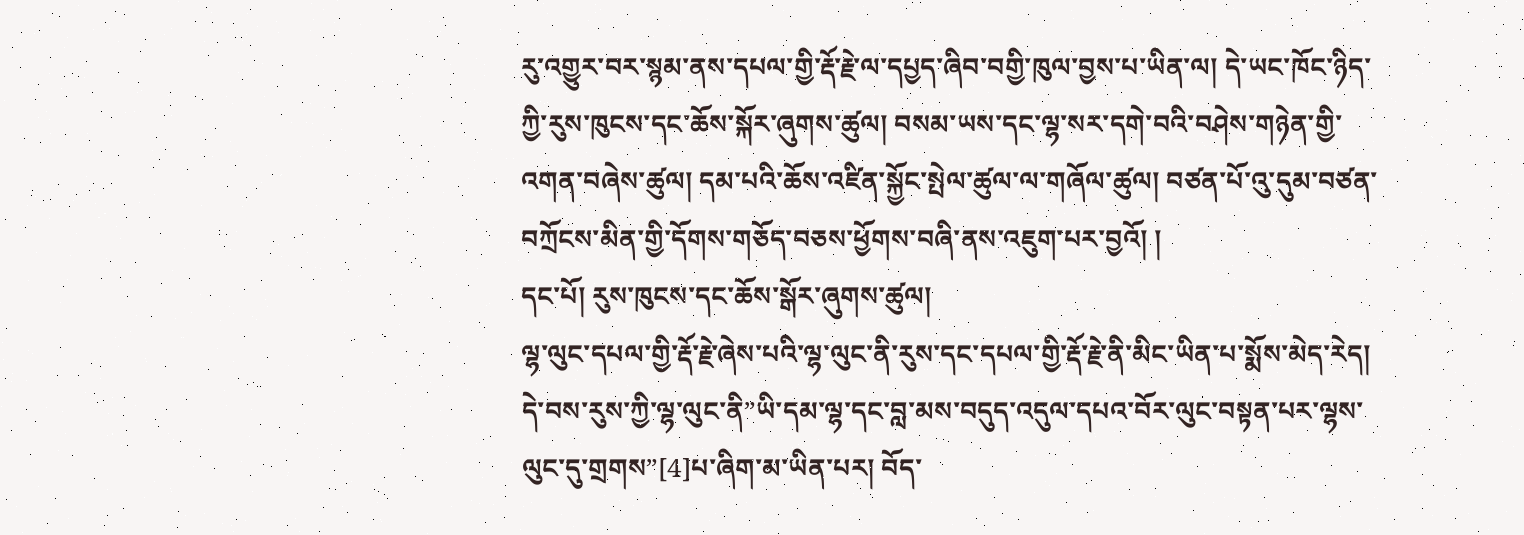རུ་འགྱུར་བར་སྙམ་ནས་དཔལ་གྱི་རྡོ་རྗེ་ལ་དཔྱད་ཞིབ་བགྱི་ཁུལ་བྱས་པ་ཡིན་ལ། དེ་ཡང་ཁོང་ཉིད་ཀྱི་རུས་ཁུངས་དང་ཆོས་སྐོར་ཞུགས་ཚུལ། བསམ་ཡས་དང་ལྷ་སར་དགེ་བའི་བཤེས་གཉེན་གྱི་འགན་བཞེས་ཚུལ། དམ་པའི་ཆོས་འཛིན་སྐྱོང་སྤེལ་ཚུལ་ལ་གཞོལ་ཚུལ། བཙན་པོ་འུ་དུམ་བཙན་བཀྲོངས་མིན་གྱི་དོགས་གཅོད་བཅས་ཕྱོགས་བཞི་ནས་འཇུག་པར་བྱའོ། །
དང་པོ། རུས་ཁུངས་དང་ཆོས་སྒོར་ཞུགས་ཚུལ།
ལྷ་ལུང་དཔལ་གྱི་རྡོ་རྗེ་ཞེས་པའི་ལྷ་ལུང་ནི་རུས་དང་དཔལ་གྱི་རྡོ་རྗེ་ནི་མིང་ཡིན་པ་སྨོས་མེད་རེད། དེ་བས་རུས་ཀྱི་ལྷ་ལུང་ནི”ཡི་དམ་ལྷ་དང་བླ་མས་བདུད་འདུལ་དཔའ་བོར་ལུང་བསྟན་པར་ལྷས་ལུང་དུ་གྲགས”[4]པ་ཞིག་མ་ཡིན་པར། བོད་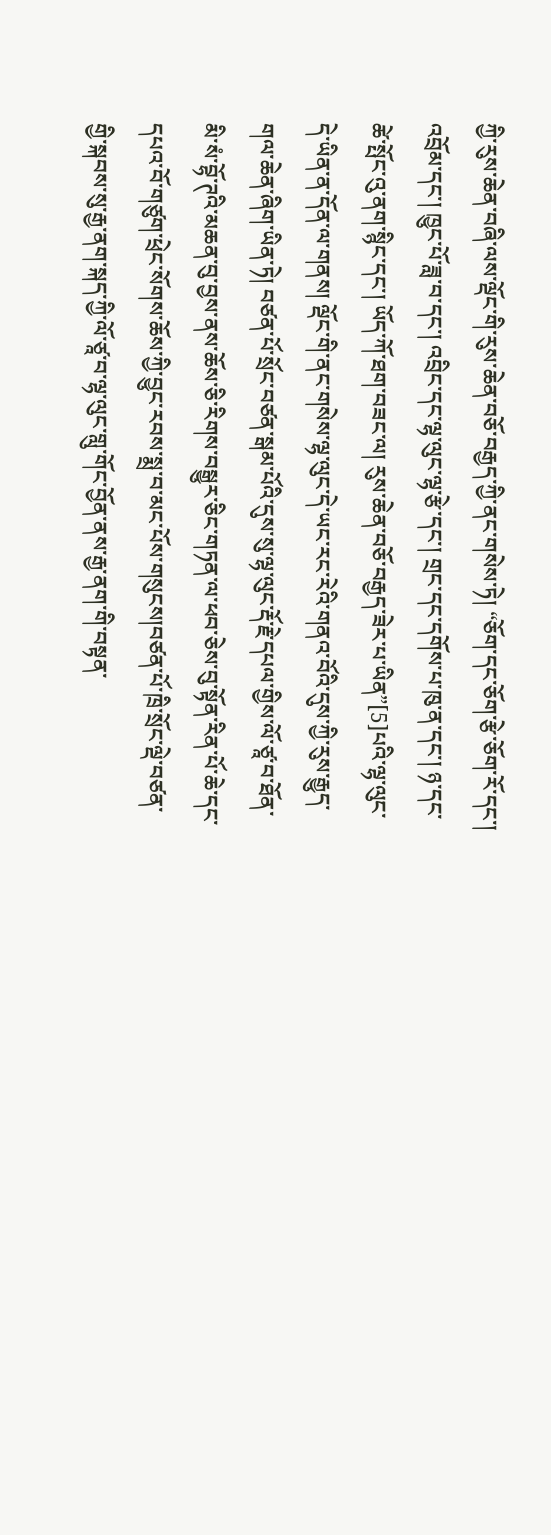ཀྱི་རུས་ཆེན་བཞི་ལས་ལྡོང་གི་རུས་ཆེན་བཅོ་བརྒྱད་ཀྱི་ནང་གསེས་ཏེ། “ཅོག་དང་ཅོག་རྩེ་ཅོག་རོ་དང་། འབྲོམ་དང་། ཁྱུང་པོ་ཟླ་བ་དང་། འབྲིང་དང་ལྷ་ལུང་ལྷ་རྩེ་དང་། གྲང་དང་དགོས་པ་ཁུ་ན་དང་། ཉ་དང་ཚེ་སྤོང་འུ་ནག་སྙིང་དང་། ཡོད་ཀོ་ཐག་བཟང་ལ། རུས་ཆེན་བཅོ་བརྒྱད་ཟེར་པ་ཡིན”[5]པའི་ལྷ་ལུང་དེ་ཡིན་ན་དོན་ལ་གནས། ལྡོང་གི་ནང་གསེས་ལྷ་ལུང་དེ་ཡང་རང་རེའི་གནའ་བོའི་དུས་ཀྱི་རུས་རྒྱུད་གལ་ཆེན་ཞིག་ཡིན་ཏེ། བཙན་པོ་སྲོང་བཙན་སྒམ་པོའི་དུས་སུ་ལྷ་ལུང་རྡོ་རྗེ་དཔལ་གྱིས་ལོ་ཙཱ་བ་ཐོན་མི་སཾ་བྷོ་ཊའི་མཆན་བུ་བྱས་ནས་ཆོས་ཅི་རིགས་བསྒྱུར་ཅིང་གཏན་ལ་ཕབ་ཅེས་བུ་སྟོན་རིན་པོ་ཆེ་དང་དཔའ་བོ་གཙུག་ཕྲེང་སོགས་ཆོས་ཀྱི་བྱུང་རབས་སྨྲ་བ་མང་པོས་གསུངས།བཙན་པོ་ཁྲི་སྲོང་ལྡེ་བཙན་གྱི་སྐབས་སུ་རྒྱ་ནག་སྐད་ཀྱི་ལོ་ཙཱ་བ་ལྷ་ལུང་གླུ་གོང་བྱོན་ནས་རྒྱ་ནག་གི་བསྟན་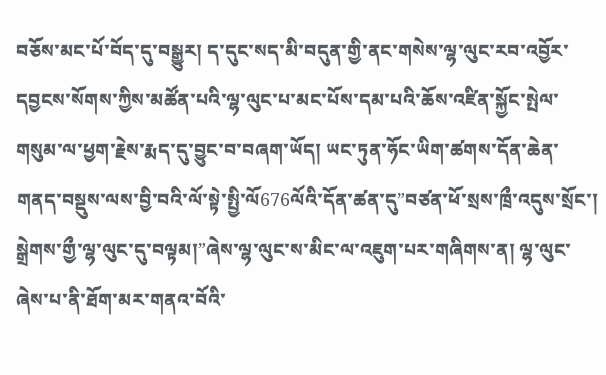བཅོས་མང་པོ་བོད་དུ་བསྒྱུར། ད་དུང་སད་མི་བདུན་གྱི་ནང་གསེས་ལྷ་ལུང་རབ་འབྱོར་དབྱངས་སོགས་ཀྱིས་མཚོན་པའི་ལྷ་ལུང་པ་མང་པོས་དམ་པའི་ཆོས་འཛིན་སྐྱོང་སྤེལ་གསུམ་ལ་ཕྱག་རྗེས་རྨད་དུ་བྱུང་བ་བཞག་ཡོད། ཡང་ཏུན་ཧོང་ཡིག་ཚགས་དོན་ཆེན་གནད་བསྡུས་ལས་བྱི་བའི་ལོ་སྟེ་སྤྱི་ལོ676ལོའི་དོན་ཚན་དུ”བཙན་ཕོ་སྲས་ཁྲྀ་འདུས་སྲོང་། སྒྲེགས་གྱྀ་ལྷ་ལུང་དུ་བལྟམ།”ཞེས་ལྷ་ལུང་ས་མིང་ལ་འཇུག་པར་གཞིགས་ན། ལྷ་ལུང་ཞེས་པ་ནི་ཐོག་མར་གནའ་བོའི་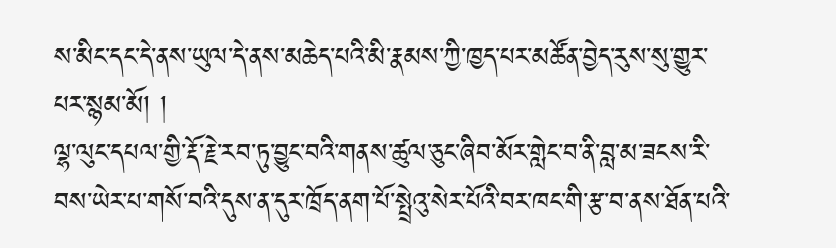ས་མིང་དང་དེ་ནས་ཡུལ་དེ་ནས་མཆེད་པའི་མི་རྣམས་ཀྱི་ཁྱད་པར་མཚོན་བྱེད་རུས་སུ་གྱུར་པར་སྙམ་མོ། །
ལྷ་ལུང་དཔལ་གྱི་རྡོ་རྗེ་རབ་ཏུ་བྱུང་བའི་གནས་ཚུལ་ཅུང་ཞིབ་མོར་གླེང་བ་ནི་བླ་མ་ཟངས་རི་བས་ཡེར་པ་གསོ་བའི་དུས་ན་དུར་ཁྲོད་ནག་པོ་སྤྲེའུ་སེར་པོའི་བར་ཁང་གི་རྩ་བ་ནས་ཐོན་པའི་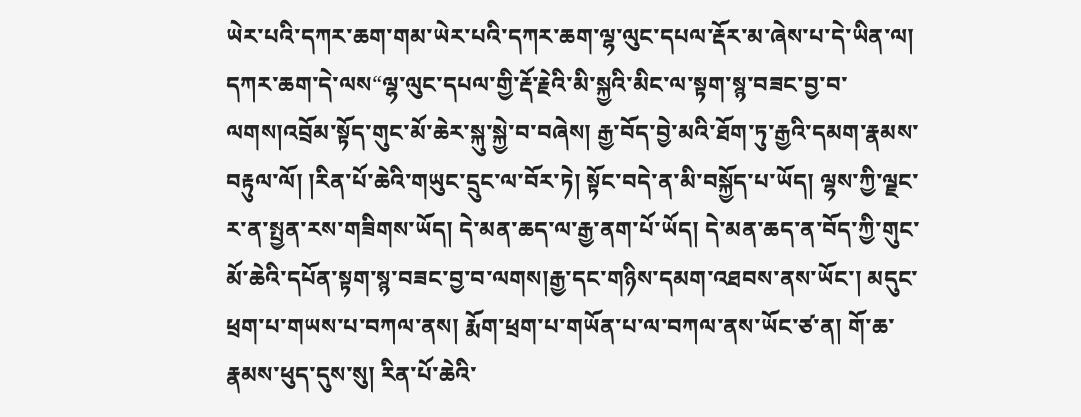ཡེར་པའི་དཀར་ཆག་གམ་ཡེར་པའི་དཀར་ཆག་ལྷ་ལུང་དཔལ་རྡོར་མ་ཞེས་པ་དེ་ཡིན་ལ། དཀར་ཆག་དེ་ལས“ལྷ་ལུང་དཔལ་གྱི་རྡོ་རྗེའི་མི་སྐྱའི་མིང་ལ་སྟག་སྙ་བཟང་བྱ་བ་ལགས།འབྲོམ་སྟོད་གུང་མོ་ཆེར་སྐུ་སྐྱེ་བ་བཞེས། རྒྱ་བོད་བྱེ་མའི་ཐོག་ཏུ་རྒྱའི་དམག་རྣམས་བརྟུལ་ལོ། །རིན་པོ་ཆེའི་གཡུང་དྲུང་ལ་བོར་ཏེ། སྟོང་བདེ་ན་མི་བསྐྱོད་པ་ཡོད། ལྷས་ཀྱི་ལྗང་ར་ན་སྤྱན་རས་གཟིགས་ཡོད། དེ་མན་ཆད་ལ་རྒྱ་ནག་པོ་ཡོད། དེ་མན་ཆད་ན་བོད་ཀྱི་གུང་མོ་ཆེའི་དཔོན་སྟག་སྙ་བཟང་བྱ་བ་ལགས།རྒྱ་དང་གཉིས་དམག་འཐབས་ནས་ཡོང་། མདུང་ཕྲག་པ་གཡས་པ་བཀལ་ནས། རྨོག་ཕྲག་པ་གཡོན་པ་ལ་བཀལ་ནས་ཡོང་ཙ་ན། གོ་ཆ་རྣམས་ཕུད་དུས་སུ། རིན་པོ་ཆེའི་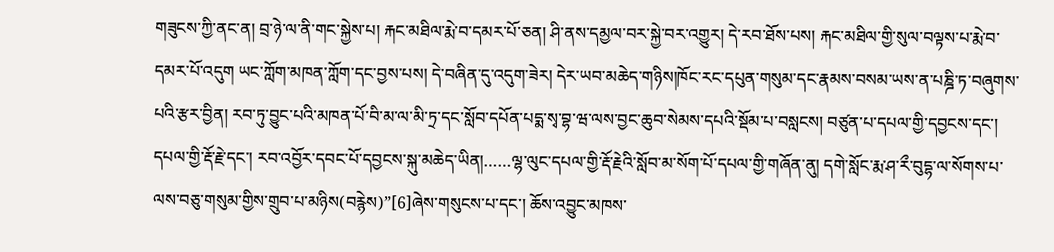གཟུངས་ཀྱི་ནང་ན། བྲ་ཉེ་ལ་ནི་གང་སྐྱེས་པ། རྐང་མཐིལ་རྨེ་བ་དམར་པོ་ཅན། ཤི་ནས་དམྱལ་བར་སྐྱེ་བར་འགྱུར། དེ་རབ་ཐོས་པས། རྐང་མཐིལ་གྱི་སུལ་བལྟས་པ་རྨེ་བ་དམར་པོ་འདུག ཡང་ཀློག་མཁན་ཀློག་དང་བྱས་པས། དེ་བཞིན་དུ་འདུག་ཟེར། དེར་ཡབ་མཆེད་གཉིས།ཁོང་རང་དཔུན་གསུམ་དང་རྣམས་བསམ་ཡས་ན་པཎྜི་ཏ་བཞུགས་པའི་རྩར་བྱིན། རབ་ཏུ་བྱུང་པའི་མཁན་པོ་བི་མ་ལ་མི་ཏྲ་དང་སློབ་དཔོན་པདྨ་སྭ་བྷ་ཝ་ལས་བྱང་ཆུབ་སེམས་དཔའི་སྡོམ་པ་བསླངས། བཙུན་པ་དཔལ་གྱི་དབྱངས་དང་། དཔལ་གྱི་རྡོ་རྗེ་དང་། རབ་འབྱོར་དབང་པོ་དབྱངས་སྐུ་མཆེད་ཡིན།……ལྷ་ལུང་དཔལ་གྱི་རྡོ་རྗེའི་སློབ་མ་སོག་པོ་དཔལ་གྱི་གཞོན་ནུ། དགེ་སློང་རྨ་ཤ་རྀ་བུདྷ་ལ་སོགས་པ་ལས་བཅུ་གསུམ་གྱིས་གྲུབ་པ་མཉིས(བརྙེས)”[6]ཞེས་གསུངས་པ་དང་། ཆོས་འབྱུང་མཁས་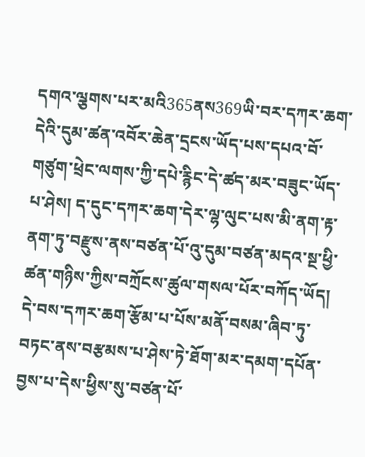དགའ་ལྕགས་པར་མའི365ནས369ཡི་བར་དཀར་ཆག་དེའི་དུམ་ཚན་འབོར་ཆེན་དྲངས་ཡོད་པས་དཔའ་བོ་གཙུག་ཕྲེང་ལགས་ཀྱི་དཔེ་རྙིང་དེ་ཚད་མར་བཟུང་ཡོད་པ་ཤེས། ད་དུང་དཀར་ཆག་དེར་ལྷ་ལུང་པས་མི་ནག་རྟ་ནག་ཏུ་བརྫུས་ནས་བཙན་པོ་འུ་དུམ་བཙན་མདའ་སྔ་ཕྱི་ཚན་གཉིས་ཀྱིས་བཀྲོངས་ཚུལ་གསལ་པོར་བཀོད་ཡོད། དེ་བས་དཀར་ཆག་རྩོམ་པ་པོས་མནོ་བསམ་ཞིབ་ཏུ་བཏང་ནས་བརྩམས་པ་ཤེས་ཏེ་ཐོག་མར་དམག་དཔོན་བྱས་པ་དེས་ཕྱིས་སུ་བཙན་པོ་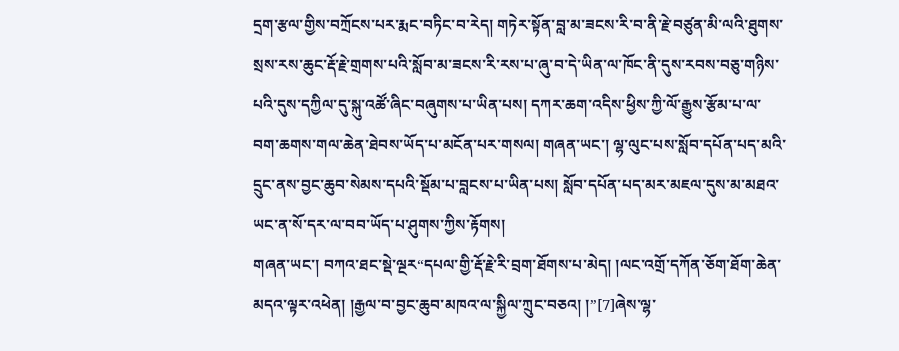དྲག་རྩལ་གྱིས་བཀྲོངས་པར་རྨང་བཏིང་བ་རེད། གཏེར་སྟོན་བླ་མ་ཟངས་རི་བ་ནི་རྗེ་བཙུན་མི་ལའི་ཐུགས་སྲས་རས་ཆུང་རྡོ་རྗེ་གྲགས་པའི་སློབ་མ་ཟངས་རི་རས་པ་ཞུ་བ་དེ་ཡིན་ལ་ཁོང་ནི་དུས་རབས་བཅུ་གཉིས་པའི་དུས་དཀྱིལ་དུ་སྐུ་འཚོ་ཞིང་བཞུགས་པ་ཡིན་པས། དཀར་ཆག་འདིས་ཕྱིས་ཀྱི་ལོ་རྒྱུས་རྩོམ་པ་ལ་བག་ཆགས་གལ་ཆེན་ཐེབས་ཡོད་པ་མངོན་པར་གསལ། གཞན་ཡང་། ལྷ་ལུང་པས་སློབ་དཔོན་པད་མའི་དྲུང་ནས་བྱང་ཆུབ་སེམས་དཔའི་སྡོམ་པ་བླངས་པ་ཡིན་པས། སློབ་དཔོན་པད་མར་མཇལ་དུས་མ་མཐའ་ཡང་ན་སོ་དར་ལ་བབ་ཡོད་པ་ཤུགས་ཀྱིས་རྟོགས།
གཞན་ཡང་། བཀའ་ཐང་སྡེ་ལྔར“དཔལ་གྱི་རྡོ་རྗེ་རི་བྲག་ཐོགས་པ་མེད། །ལང་འགྲོ་དཀོན་ཅོག་ཐོག་ཆེན་མདའ་ལྟར་འཕེན། །རྒྱལ་བ་བྱང་ཆུབ་མཁའ་ལ་སྐྱིལ་ཀྲུང་བཅའ། །”[7]ཞེས་ལྷ་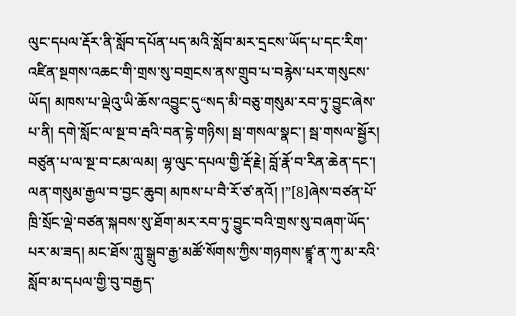ལུང་དཔལ་རྡོར་ནི་སློབ་དཔོན་པད་མའི་སློབ་མར་དྲངས་ཡོད་པ་དང་རིག་འཛིན་སྔགས་འཆང་གི་གྲས་སུ་བགྲངས་ནས་གྲུབ་པ་བརྙེས་པར་གསུངས་ཡོད། མཁས་པ་ལྡེའུ་ཡི་ཆོས་འབྱུང་དུ“སད་མི་བཅུ་གསུམ་རབ་ཏུ་བྱུང་ཞེས་པ་ནི། དགེ་སློང་ལ་སྔ་བ་རྦའི་བན་དྷེ་གཉིས། སྦ་གསལ་སྣང་། སྦ་གསལ་སྦྱོར། བཙུན་པ་ལ་སྔ་བ་ངམ་ལམ། ལྷ་ལུང་དཔལ་གྱི་རྡོ་རྗེ། བློ་རྣོ་བ་རིན་ཆེན་དང་། ལན་གསུམ་རྒྱལ་བ་བྱང་ཆུབ། མཁས་པ་བཻ་རོ་ཙ་ནའོ། །”[8]ཞེས་བཙན་པོ་ཁྲི་སྲོང་ལྡེ་བཙན་སྐབས་སུ་ཐོག་མར་རབ་ཏུ་བྱུང་བའི་གྲས་སུ་བཞག་ཡོད་པར་མ་ཟད། མང་ཐོས་ཀླུ་སྒྲུབ་རྒྱ་མཚོ་སོགས་ཀྱིས་གཉགས་ཛྙཱ་ན་ཀུ་མ་རའི་སློབ་མ་དཔལ་གྱི་བུ་བརྒྱད་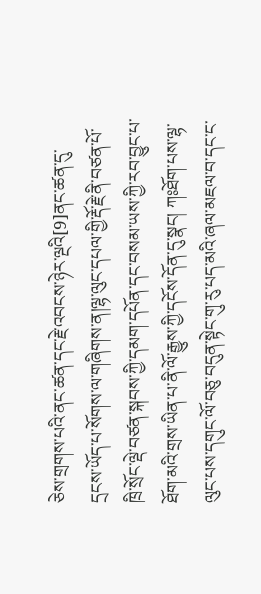ཅེས་གྲགས་པའི་ནང་ཚན་དང་རྗེ་འབངས་ཉེར་ལྔའི[9]ནང་ཚན་དུ་དྲངས་ཡོད་པ་སོགས་ལ་གཞིགས་ན།ལྷ་ལུང་དཔལ་གྱི་རྡོ་རྗེ་ནི་བཙན་པོ་ཁྲི་སྲོང་ལྡེ་བཙན་སྐབས་ཀྱི་དམག་དཔོན་དང་བསམ་ཡས་ཀྱི་རབ་བྱུང་པ་ཐོག་མའི་གྲས་ཡིན་པ་ནི་ལོ་རྒྱུས་ཀྱི་དངོས་དོན་དུ་སྣང། ཀཿཐོག་པས་ལྷ་ལུང་པས་དགུང་ལོ་བཅུ་བདུན་སྟེང་གུ་རུ་པད་མའི་ཞལ་མཇལ་བ་དང་ང་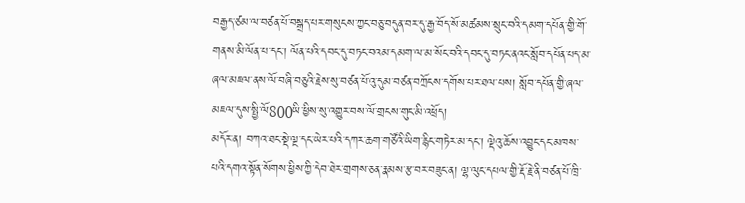བརྒྱད་ཙམ་ལ་བཙན་པོ་བསྒྲད་པར་གསུངས་ཀྱང་བཅུ་བདུན་བར་དུ་རྒྱ་བོད་སོ་མཚམས་སྲུང་བའི་དམག་དཔོན་གྱི་གོ་གནས་མི་ལོན་པ་དང་། ལོན་པའི་དབང་དུ་བཏང་བའམ་དམག་ལ་མ་སོང་བའི་དབང་དུ་བཏང་ནའང་སློབ་དཔོན་པད་མ་ཞལ་མཇལ་ནས་ལོ་བཞི་བཅུའི་རྗེས་སུ་བཙན་པོ་འུ་དུམ་བཙན་བཀྲོངས་དགོས་པར་ཐལ་པས། སློབ་དཔོན་གྱི་ཞལ་མཇལ་དུས་སྤྱི་ལོ800ཡི་ཕྱིས་སུ་འགྱུར་བས་ལོ་གྲངས་གུང་མི་འཕྲོད།
མདོར་ན། བཀའ་ཐང་སྡེ་ལྔ་དང་ཡེར་པའི་དཀར་ཆག་གཙོའི་ཡིག་རྙིང་གཏེར་མ་དང་། ལྡེའུ་ཆོས་འབྱུང་དང་མཁས་པའི་དགའ་སྟོན་སོགས་ཕྱིས་ཀྱི་དེབ་ཐེར་གྲགས་ཅན་རྣམས་རྩ་བར་བཟུང་ན། ལྷ་ལུང་དཔལ་གྱི་རྡོ་རྗེ་ནི་བཙན་པོ་ཁྲི་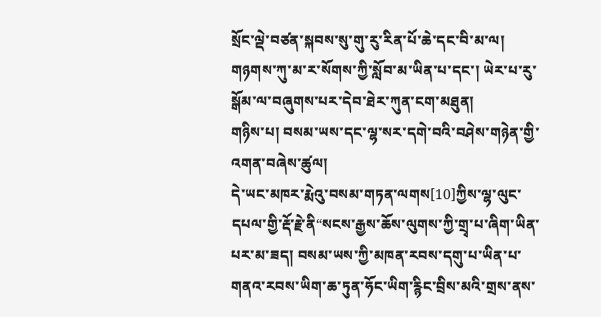སྲོང་ལྡེ་བཙན་སྐབས་སུ་གུ་རུ་རིན་པོ་ཆེ་དང་བི་མ་ལ། གཉགས་ཀུ་མ་ར་སོགས་ཀྱི་སློབ་མ་ཡིན་པ་དང་། ཡེར་པ་རུ་སྒོམ་ལ་བཞུགས་པར་དེབ་ཐེར་ཀུན་ངག་མཐུན།
གཉིས་པ། བསམ་ཡས་དང་ལྷ་སར་དགེ་བའི་བཤེས་གཉེན་གྱི་འགན་བཞེས་ཚུལ།
དེ་ཡང་མཁར་རྨེའུ་བསམ་གཏན་ལགས[10]ཀྱིས་ལྷ་ལུང་དཔལ་གྱི་རྡོ་རྗེ་ནི“སངས་རྒྱས་ཆོས་ལུགས་ཀྱི་གྲྭ་པ་ཞིག་ཡིན་པར་མ་ཟད། བསམ་ཡས་ཀྱི་མཁན་རབས་དགུ་པ་ཡིན་པ་གནའ་རབས་ཡིག་ཆ་ཏུན་ཧོང་ཡིག་རྙིང་བྲིས་མའི་གྲས་ནས་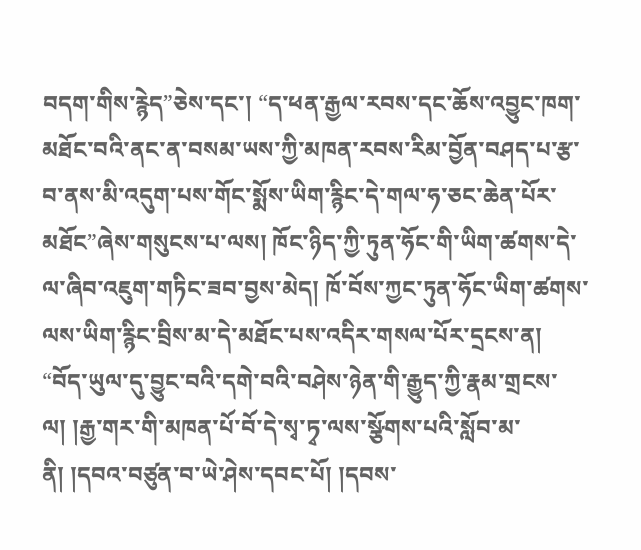བདག་གིས་རྙེད”ཅེས་དང་། “ད་ཕན་རྒྱལ་རབས་དང་ཆོས་འབྱུང་ཁག་མཐོང་བའི་ནང་ན་བསམ་ཡས་ཀྱི་མཁན་རབས་རིམ་བྱོན་བཤད་པ་རྩ་བ་ནས་མི་འདུག་པས་གོང་སྨོས་ཡིག་རྙིང་དེ་གལ་ཧ་ཅང་ཆེན་པོར་མཐོང”ཞེས་གསུངས་པ་ལས། ཁོང་ཉིད་ཀྱི་ཏུན་ཧོང་གི་ཡིག་ཚགས་དེ་ལ་ཞིབ་འཇུག་གཏིང་ཟབ་བྱས་མེད། ཁོ་བོས་ཀྱང་ཏུན་ཧོང་ཡིག་ཚགས་ལས་ཡིག་རྙིང་བྲིས་མ་དེ་མཐོང་པས་འདིར་གསལ་པོར་དྲངས་ན། “བོད་ཡུལ་དུ་བྱུང་བའི་དགེ་བའི་བཤེས་ཉེན་གི་རྒྱུད་ཀྱི་རྣམ་གྲངས་ལ། །རྒྱ་གར་གི་མཁན་པོ་བོ་དེ་སྭ་ཏྭ་ལས་སྩོགས་པའི་སློབ་མ་ནི། །དབའ་བཙུན་བ་ཡེ་ཤེས་དབང་པོ། །དབས་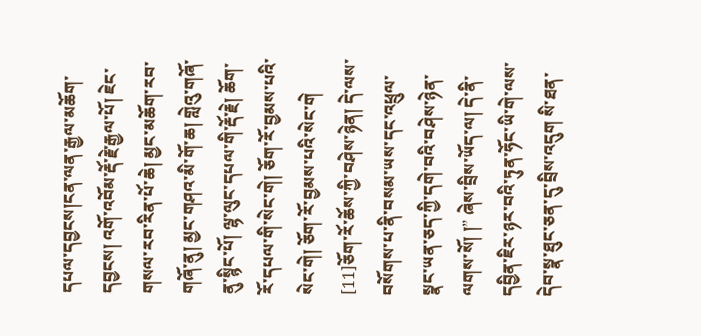དཔལ་དབྱངས།ངན་ལན་རྒྱལ་མཆོག་དབྱངས། འགོ་འབོམ་རྡོ་རྗེ་རྒྱལ་པོ། ཇེང་གསལ་རབ་རིན་པོ་ཆེ། མྱང་མཆོག་རབ་གཞོ་ནུ། མྱང་གཤའ་མི་གོ་ཆ། གླེའུ་གཞོ་ནུ་སྙིང་པོ། ལྷ་ལུང་དཔལ་གི་རྡོ་རྗེ། ཆོག་རོ་དཔལ་གི་སེང་གེ། ཅོག་རོ་བྱམས་པའི་སེང་གེ། ཅོག་རོ་བྱམས་པའི་སེང་གེ [11]ཅོག་རོ་ཆོས་ཀྱི་བཤེས་ཉེན། དེ་ལས་བསོགས་པ་ནི་བསམ་ཡས་དང་འཕྲུལ་སྣང་ཡན་ཅད་ཀྱི་དགེ་བའི་བཤེས་ཉེན་ལགས་སོ། །” ཞེས་བྲིས་ཡོད་ལ། དེ་ནི་དབྱིན་ཇིར་ཉར་བའི་ཏུན་ཧོང་ཡི་གེ་ལས་དེབ་སྣ་ཐུང་ཅན་དུ་བྲིས་འདུག སི་ཐན་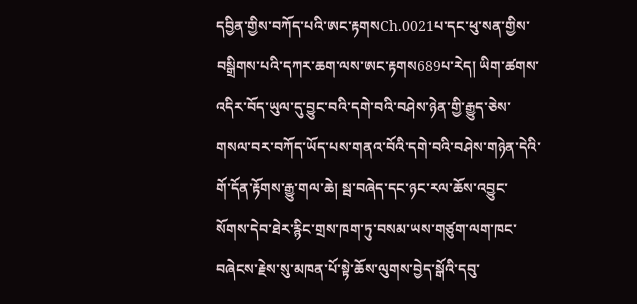དབྱིན་གྱིས་བཀོད་པའི་ཨང་རྟགསCh.0021པ་དང་ཕུ་སན་གྱིས་བསྒྲིགས་པའི་དཀར་ཆག་ལས་ཨང་རྟགས689པ་རེད། ཡིག་ཚགས་འདིར་བོད་ཡུལ་དུ་བྱུང་བའི་དགེ་བའི་བཤེས་ཉེན་གྱི་རྒྱུད་ཅེས་གསལ་བར་བཀོད་ཡོད་པས་གནའ་བོའི་དགེ་བའི་བཤེས་གཉེན་དེའི་གོ་དོན་རྟོགས་རྒྱུ་གལ་ཆེ། སྦ་བཞེད་དང་ཉང་རལ་ཆོས་འབྱུང་སོགས་དེབ་ཐེར་རྙིང་གྲས་ཁག་ཏུ་བསམ་ཡས་གཙུག་ལག་ཁང་བཞེངས་རྗེས་སུ་མཁན་པོ་སྟེ་ཆོས་ལུགས་བྱེད་སྒོའི་དབུ་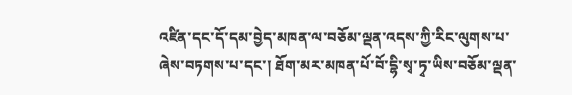འཛིན་དང་དོ་དམ་བྱེད་མཁན་ལ་བཅོམ་ལྡན་འདས་ཀྱི་རིང་ལུགས་པ་ཞེས་བཏགས་པ་དང་། ཐོག་མར་མཁན་པོ་བོ་དྷི་སྭ་ཏྭ་ཡིས་བཅོམ་ལྡན་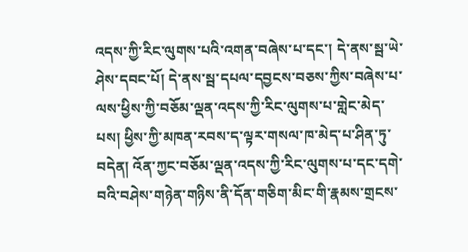འདས་ཀྱི་རིང་ལུགས་པའི་འགན་བཞེས་པ་དང་། དེ་ནས་སྦ་ཡེ་ཤེས་དབང་པོ། དེ་ནས་སྦ་དཔལ་དབྱངས་བཅས་ཀྱིས་བཞེས་པ་ལས་ཕྱིས་ཀྱི་བཅོམ་ལྡན་འདས་ཀྱི་རིང་ལུགས་པ་གླེང་མེད་པས། ཕྱིས་ཀྱི་མཁན་རབས་ད་ལྟར་གསལ་ཁ་མེད་པ་ཤིན་ཏུ་བདེན། འོན་ཀྱང་བཅོམ་ལྡན་འདས་ཀྱི་རིང་ལུགས་པ་དང་དགེ་བའི་བཤེས་གཉེན་གཉིས་ནི་དོན་གཅིག་མིང་གི་རྣམས་གྲངས་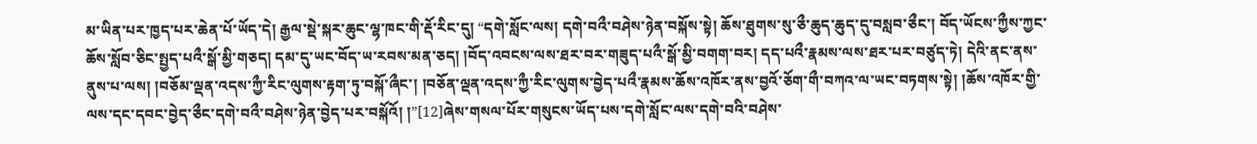མ་ཡིན་པར་ཁྱད་པར་ཆེན་པོ་ཡོད་དེ། རྒྱལ་སྡེ་སྐར་ཆུང་ལྷ་ཁང་གི་རྡོ་རིང་དུ། “དགེ་སློང་ལས། དགེ་བའྀ་བཤེས་ཉེན་བསྐོས་སྟེ། ཆོས་ཐུགས་སུ་ཅྀ་ཆུད་ཆུད་དུ་བསླབ་ཅྀང་། བོད་ཡོངས་ཀྱྀས་ཀྱང་ཆོས་སློབ་ཅིང་སྤྱད་པའྀ་སྒོ་མྱི་གཅད། དམ་དུ་ཡང་བོད་ཡ་རབས་མན་ཅད། །བོད་འབངས་ལས་ཐར་བར་གཟུད་པའྀ་སྒོ་མྱི་བགག་བར། དད་པའྀ་རྣམས་ལས་ཐར་པར་བཙུད་ཏེ། དེའི་ནང་ནས་ནུས་པ་ལས། །བཅོམ་ལྡན་འདས་ཀྱྀ་རིང་ལུགས་རྟག་ཏུ་བསྐོ་ཞྀང་། །བཅོན་ལྡན་འདས་ཀྱྀ་རིང་ལུགས་བྱེད་པའྀ་རྣམས་ཆོས་འཁོར་ནས་བྱའོ་ཅོག་གྀ་བཀའ་ལ་ཡང་བཏགས་སྟེ། །ཆོས་འཁོར་གྱི་ལས་དང་དབང་བྱེད་ཅྀང་དགེ་བའྀ་བཤེས་ཉེན་བྱེད་པར་བསྐོའོ། །”[12]ཞེས་གསལ་པོར་གསུངས་ཡོད་པས་དགེ་སློང་ལས་དགེ་བའི་བཤེས་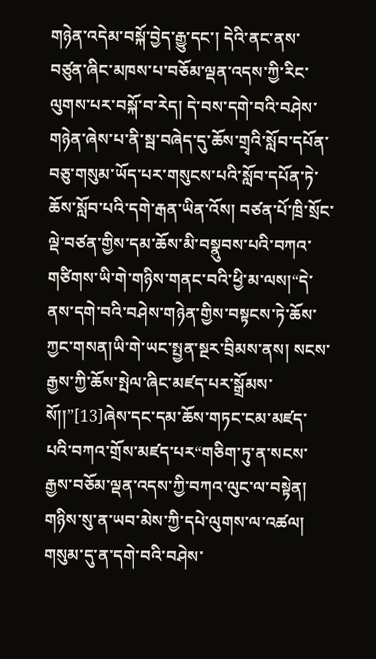གཉེན་འདེམ་བསྐོ་བྱེད་རྒྱུ་དང་། དེའི་ནང་ནས་བཙུན་ཞིང་མཁས་པ་བཅོམ་ལྡན་འདས་ཀྱི་རིང་ལུགས་པར་བསྐོ་བ་རེད། དེ་བས་དགེ་བའི་བཤེས་གཉེན་ཞེས་པ་ནི་སྦ་བཞེད་དུ་ཆོས་གྲྭའི་སློབ་དཔོན་བཅུ་གསུམ་ཡོད་པར་གསུངས་པའི་སློབ་དཔོན་ཏེ་ཆོས་སློབ་པའི་དགེ་རྒན་ཡིན་འོས། བཙན་པོ་ཁྲི་སྲོང་ལྡེ་བཙན་གྱིས་དམ་ཆོས་མི་བསྣུབས་པའི་བཀའ་གཙིགས་ཡི་གེ་གཉིས་གནང་བའི་ཕྱི་མ་ལས།“དེ་ནས་དགེ་བའི་བཤེས་གཉེན་གྱིས་བསྟངས་ཏེ་ཆོས་ཀྱང་གསན།ཡི་གེ་ཡང་སྤྱན་སྔར་བྲིམས་ནས། སངས་རྒྱས་ཀྱི་ཆོས་སྤེལ་ཞིང་མཛད་པར་སྒྲོམས་སོ།།”[13]ཞེས་དང་དམ་ཆོས་གཏང་ངམ་མཛད་པའི་བཀའ་གྲོས་མཛད་པར“གཅིག་ཏུ་ན་སངས་རྒྱས་བཅོམ་ལྡན་འདས་ཀྱི་བཀའ་ལུང་ལ་བསྟེན། གཉིས་སུ་ན་ཡབ་མེས་ཀྱི་དཔེ་ལུགས་ལ་འཚལ། གསུམ་དུ་ན་དགེ་བའི་བཤེས་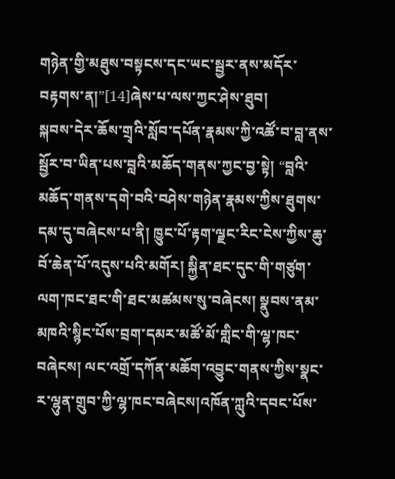གཉེན་གྱི་མཐུས་བསྟངས་དང་ཡང་སྦྱར་ནས་མདོར་བརྟགས་ན།”[14]ཞེས་པ་ལས་ཀྱང་ཤེས་ཐུབ།
སྐབས་དེར་ཆོས་གྲྭའི་སློབ་དཔོན་རྣམས་ཀྱི་འཚོ་བ་བླ་ནས་སྦྱོར་བ་ཡིན་པས་བླའི་མཆོད་གནས་ཀྱང་བྱ་སྟེ། “བླའི་མཆོད་གནས་དགེ་བའི་བཤེས་གཉེན་རྣམས་ཀྱིས་ཐུགས་དམ་དུ་བཞེངས་པ་ནི། ཁྱུང་པོ་རྟག་ལྗང་རིང་ངེས་ཀྱིས་ཆུ་བོ་ཆེན་པོ་འདུས་པའི་མགོར། སྐྱིན་ཐང་དུང་གི་གཙུག་ལག་ཁང་ཐང་གི་ཐང་མཚམས་སུ་བཞེངས། སྣུབས་ནམ་མཁའི་སྙིང་པོས་བྲག་དམར་མཚོ་མོ་གླིང་གི་ལྷ་ཁང་བཞེངས། ལང་འགྲོ་དཀོན་མཆོག་འབྱུང་གནས་ཀྱིས་སྣང་ར་ལྷུན་གྲུབ་ཀྱི་ལྷ་ཁང་བཞེངས།འཁོན་ཀླུའི་དབང་པོས་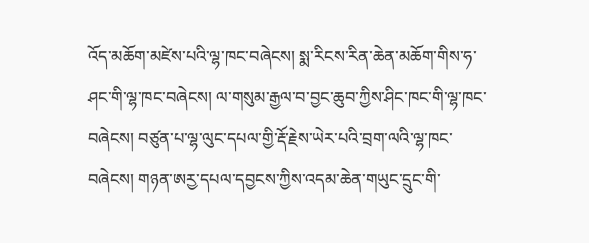འོད་མཆོག་མཛེས་པའི་ལྷ་ཁང་བཞེངས། སྨ་རིངས་རིན་ཆེན་མཆོག་གིས་ཧ་ཤང་གི་ལྷ་ཁང་བཞེངས། ལ་གསུམ་རྒྱལ་བ་བྱང་ཆུབ་ཀྱིས་ཤིང་ཁང་གི་ལྷ་ཁང་བཞེངས། བཙུན་པ་ལྷ་ལུང་དཔལ་གྱི་རྡོ་རྗེས་ཡེར་པའི་བྲག་ལའི་ལྷ་ཁང་བཞེངས། གཉན་ཨརྱ་དཔལ་དབྱངས་ཀྱིས་འདམ་ཆེན་གཡུང་དྲུང་གི་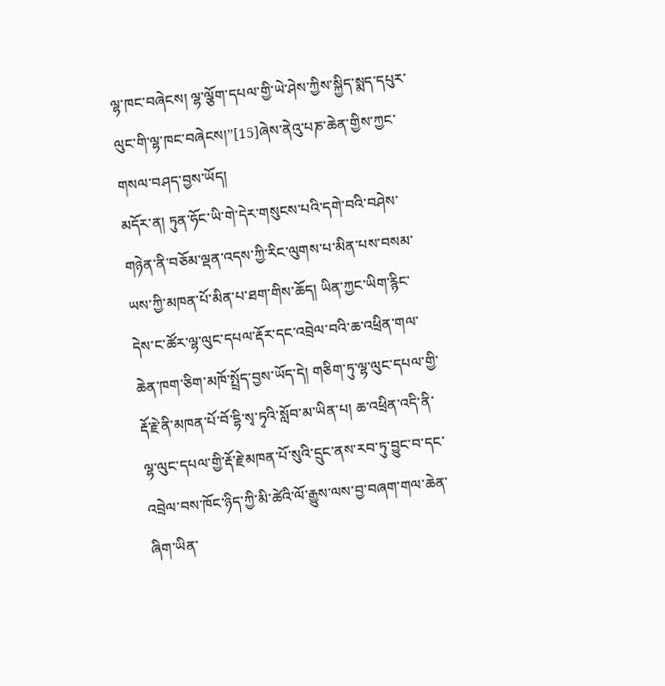ལྷ་ཁང་བཞེངས། ལྷ་ལྕོག་དཔལ་གྱི་ཡེ་ཤེས་ཀྱིས་སྐྱིད་སྨད་དཔུར་ལུང་གི་ལྷ་ཁང་བཞེངས།”[15]ཞེས་ནེའུ་པཎ་ཆེན་གྱིས་ཀྱང་གསལ་བཤད་བྱས་ཡོད།
མདོར་ན། ཏུན་ཧོང་ཡི་གེ་དེར་གསུངས་པའི་དགེ་བའི་བཤེས་གཉེན་ནི་བཅོམ་ལྡན་འདས་ཀྱི་རིང་ལུགས་པ་མིན་པས་བསམ་ཡས་ཀྱི་མཁན་པོ་མིན་པ་ཐག་གིས་ཆོད། ཡིན་ཀྱང་ཡིག་རྙིང་དེས་ང་ཚོར་ལྷ་ལུང་དཔལ་རྡོར་དང་འབྲེལ་བའི་ཆ་འཕྲིན་གལ་ཆེན་ཁག་ཅིག་མཁོ་སྤྲོད་བྱས་ཡོད་དེ། གཅིག་ཏུ་ལྷ་ལུང་དཔལ་གྱི་རྡོ་རྗེ་ནི་མཁན་པོ་བོ་དྷི་སྭ་ཏྭའི་སློབ་མ་ཡིན་པ། ཆ་འཕྲིན་འདི་ནི་ལྷ་ལུང་དཔལ་གྱི་རྡོ་རྗེ་མཁན་པོ་སུའི་དྲུང་ནས་རབ་ཏུ་བྱུང་བ་དང་འབྲེལ་བས་ཁོང་ཉིད་ཀྱི་མི་ཚེའི་ལོ་རྒྱུས་ལས་བྱ་བཞག་གལ་ཆེན་ཞིག་ཡིན་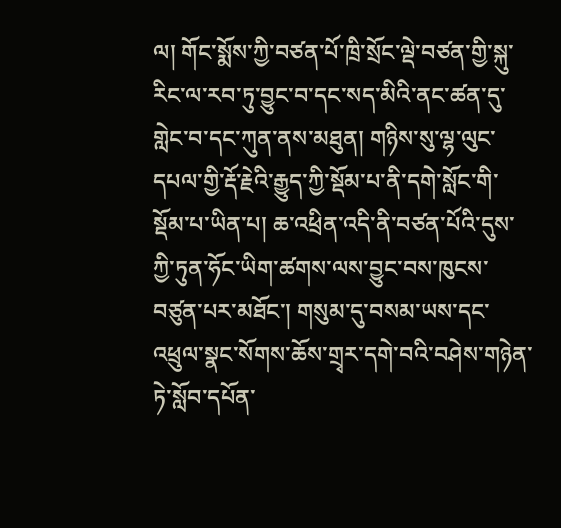ལ། གོང་སྨོས་ཀྱི་བཙན་པོ་ཁྲི་སྲོང་ལྡེ་བཙན་གྱི་སྐུ་རིང་ལ་རབ་ཏུ་བྱུང་བ་དང་སད་མིའི་ནང་ཚན་དུ་གླེང་བ་དང་ཀུན་ནས་མཐུན། གཉིས་སུ་ལྷ་ལུང་དཔལ་གྱི་རྡོ་རྗེའི་རྒྱུད་ཀྱི་སྡོམ་པ་ནི་དགེ་སློང་གི་སྡོམ་པ་ཡིན་པ། ཆ་འཕྲིན་འདི་ནི་བཙན་པོའི་དུས་ཀྱི་ཏུན་ཧོང་ཡིག་ཚགས་ལས་བྱུང་བས་ཁུངས་བཙུན་པར་མཐོང་། གསུམ་དུ་བསམ་ཡས་དང་འཕྲུལ་སྣང་སོགས་ཆོས་གྲྭར་དགེ་བའི་བཤེས་གཉེན་ཏེ་སློབ་དཔོན་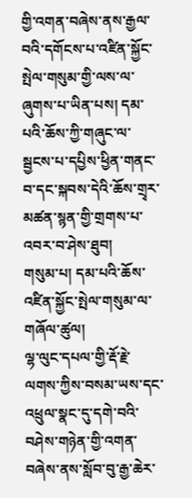གྱི་འགན་བཞེས་ནས་རྒྱལ་བའི་དགོངས་པ་འཛིན་སྐྱོང་སྤེལ་གསུམ་གྱི་ལས་ལ་ཞུགས་པ་ཡིན་པས། དམ་པའི་ཆོས་ཀྱི་གཞུང་ལ་སྦྱངས་པ་དཔྱིས་ཕྱིན་གནང་བ་དང་སྐབས་དེའི་ཆོས་གྲྭར་མཚན་སྙན་གྱི་གྲགས་པ་འབར་བ་ཤེས་ཐུབ།
གསུམ་པ། དམ་པའི་ཆོས་འཛིན་སྐྱོང་སྤེལ་གསུམ་ལ་གཞོལ་ཚུལ།
ལྷ་ལུང་དཔལ་གྱི་རྡོ་རྗེ་ལགས་ཀྱིས་བསམ་ཡས་དང་འཕྲུལ་སྣང་དུ་དགེ་བའི་བཤེས་གཉེན་གྱི་འགན་བཞེས་ནས་སློབ་བུ་རྒྱ་ཆེར་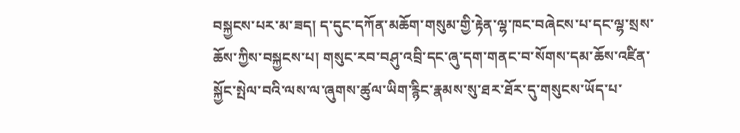བསྐྱངས་པར་མ་ཟད། ད་དུང་དཀོན་མཆོག་གསུམ་གྱི་རྟེན་ལྷ་ཁང་བཞེངས་པ་དང་ལྷ་སྲས་ཆོས་ཀྱིས་བསྐྱངས་པ། གསུང་རབ་བཤུ་འབྲི་དང་ཞུ་དག་གནང་བ་སོགས་དམ་ཆོས་འཛིན་སྐྱོང་སྤེལ་བའི་ལས་ལ་ཞུགས་ཚུལ་ཡིག་རྙིང་རྣམས་སུ་ཐར་ཐོར་དུ་གསུངས་ཡོད་པ་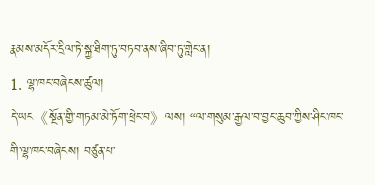རྣམས་མདོར་དྲིལ་ཏེ་སྐྱ་ཐིག་ཏུ་བཏབ་ནས་ཞིབ་ཏུ་གླེང་ན།
1. ལྷ་ཁང་བཞེངས་ཚུལ།
དེ་ཡང《སྔོན་གྱི་གཏམ་མེ་ཏོག་ཕྲེང་བ》ལས། “ལ་གསུམ་རྒྱལ་བ་བྱང་ཆུབ་ཀྱིས་ཤིང་ཁང་གི་ལྷ་ཁང་བཞེངས། བཙུན་པ་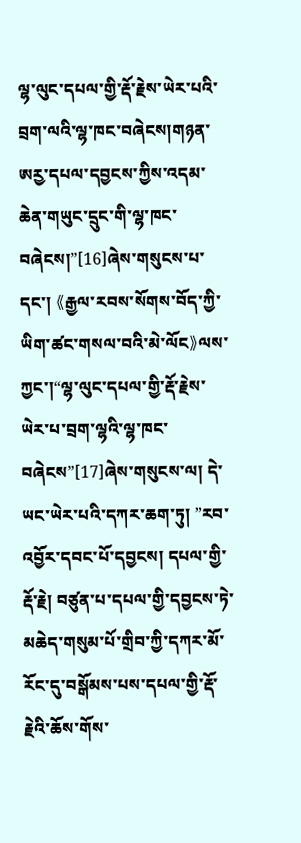ལྷ་ལུང་དཔལ་གྱི་རྡོ་རྗེས་ཡེར་པའི་བྲག་ལའི་ལྷ་ཁང་བཞེངས།གཉན་ཨརྱ་དཔལ་དབྱངས་ཀྱིས་འདམ་ཆེན་གཡུང་དྲུང་གི་ལྷ་ཁང་བཞེངས།”[16]ཞེས་གསུངས་པ་དང་། 《རྒྱལ་རབས་སོགས་བོད་ཀྱི་ཡིག་ཚང་གསལ་བའི་མེ་ལོང》ལས་ཀྱང་།“ལྷ་ལུང་དཔལ་གྱི་རྡོ་རྗེས་ཡེར་པ་བྲག་ལྷའི་ལྷ་ཁང་བཞེངས”[17]ཞེས་གསུངས་ལ། དེ་ཡང་ཡེར་པའི་དཀར་ཆག་ཏུ། ”རབ་འབྱོར་དབང་པོ་དབྱངས། དཔལ་གྱི་རྡོ་རྗེ། བཙུན་པ་དཔལ་གྱི་དབྱངས་ཏེ་མཆེད་གསུམ་པོ་གྲིབ་ཀྱི་དཀར་མོ་རོང་དུ་བསྒོམས་པས་དཔལ་གྱི་རྡོ་རྗེའི་ཆོས་གོས་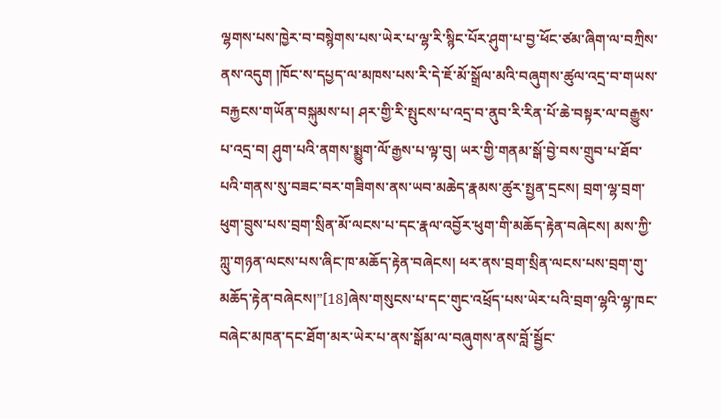ལྷགས་པས་ཁྱེར་བ་བསྙེགས་པས་ཡེར་པ་ལྷ་རི་སྙིང་པོར་ཤུག་པ་བྱ་ཕོང་ཙམ་ཞིག་ལ་བཀྲིས་ནས་འདུག །ཁོང་ས་དཔྱད་ལ་མཁས་པས་རི་དེ་ཇོ་མོ་སྒྲོལ་མའི་བཞུགས་ཚུལ་འདྲ་བ་གཡས་བརྐྱངས་གཡོན་བསྐུམས་པ། ཤར་གྱི་རི་སྤུངས་པ་འདྲ་བ་ནུབ་རི་རིན་པོ་ཆེ་བསྟར་ལ་བརྒྱུས་པ་འདྲ་བ། ཤུག་པའི་ནགས་སྨྱུག་ལོ་རྒྱས་པ་ལྟ་བུ། ཡར་གྱི་གནམ་སྒོ་བྱེ་བས་གྲུབ་པ་ཐོབ་པའི་གནས་སུ་བཟང་བར་གཟིགས་ནས་ཡབ་མཆེད་རྣམས་ཚུར་སྤྱན་དྲངས། བྲག་ལྷ་བྲག་ཕུག་བྲུས་པས་བྲག་སྲིན་མོ་ལངས་པ་དང་རྣལ་འབྱོར་ཕུག་གི་མཆོད་རྟེན་བཞེངས། མས་ཀྱི་ཀླུ་གཉན་ལངས་པས་ཞིང་ཁ་མཆོད་རྟེན་བཞེངས། ཕར་ནས་བྲག་སྲིན་ལངས་པས་བྲག་གུ་མཆོད་རྟེན་བཞེངས།”[18]ཞེས་གསུངས་པ་དང་གུང་འཕྲོད་པས་ཡེར་པའི་བྲག་ལྷའི་ལྷ་ཁང་བཞེང་མཁན་དང་ཐོག་མར་ཡེར་པ་ནས་སྒོམ་ལ་བཞུགས་ནས་བློ་སྦྱོང་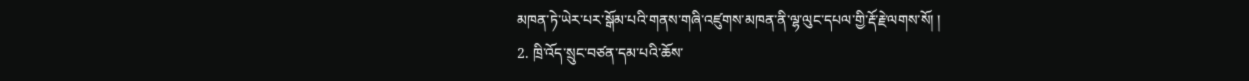མཁན་ཏེ་ཡེར་པར་སྒོམ་པའི་གནས་གཞི་འཛུགས་མཁན་ནི་ལྷ་ལུང་དཔལ་གྱི་རྡོ་རྗེ་ལགས་སོ། །
2. ཁྲི་འོད་སྲུང་བཙན་དམ་པའི་ཆོས་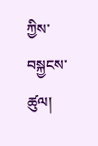ཀྱིས་བསྐྱངས་ཚུལ།